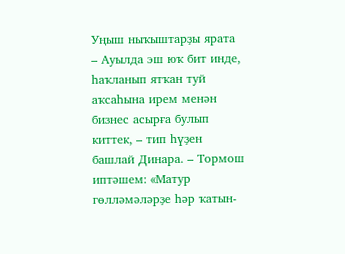Уңыш ныҡыштарҙы ярата
– Ауылда эш юҡ бит инде, һаҡланып ятҡан туй аҡсаһына ирем менән бизнес асырға булып киттек, – тип һүҙен башлай Динара. – Тормош иптәшем: «Матур гөлләмәләрҙе һәр ҡатын-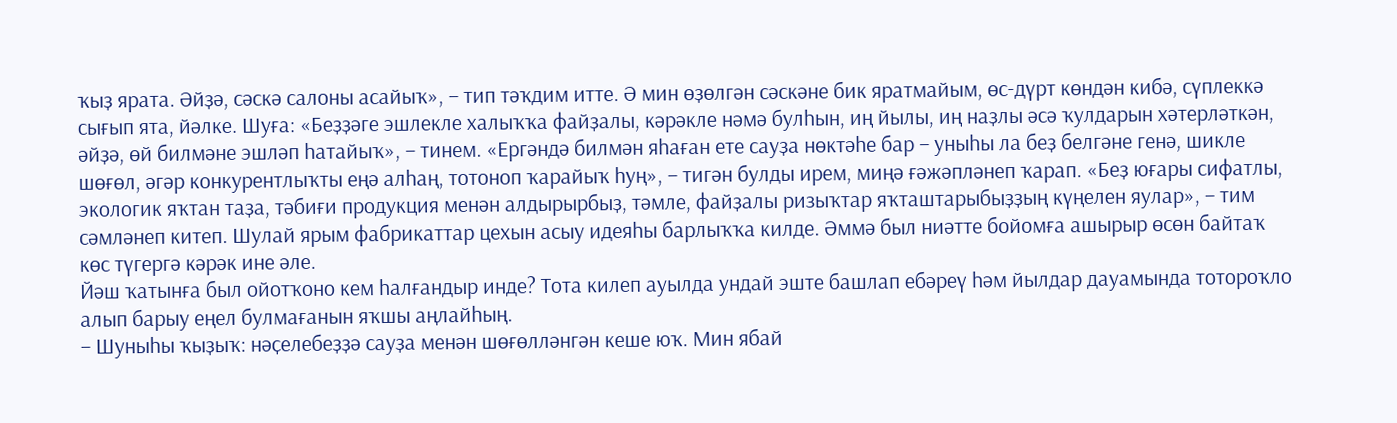ҡыҙ ярата. Әйҙә, сәскә салоны асайыҡ», – тип тәҡдим итте. Ә мин өҙөлгән сәскәне бик яратмайым, өс-дүрт көндән кибә, сүплеккә сығып ята, йәлке. Шуға: «Беҙҙәге эшлекле халыҡҡа файҙалы, кәрәкле нәмә булһын, иң йылы, иң наҙлы әсә ҡулдарын хәтерләткән, әйҙә, өй билмәне эшләп һатайыҡ», – тинем. «Ергәндә билмән яһаған ете сауҙа нөктәһе бар – уныһы ла беҙ белгәне генә, шикле шөғөл, әгәр конкурентлыҡты еңә алһаң, тотоноп ҡарайыҡ һуң», – тигән булды ирем, миңә ғәжәпләнеп ҡарап. «Беҙ юғары сифатлы, экологик яҡтан таҙа, тәбиғи продукция менән алдырырбыҙ, тәмле, файҙалы ризыҡтар яҡташтарыбыҙҙың күңелен яулар», – тим сәмләнеп китеп. Шулай ярым фабрикаттар цехын асыу идеяһы барлыҡҡа килде. Әммә был ниәтте бойомға ашырыр өсөн байтаҡ көс түгергә кәрәк ине әле.
Йәш ҡатынға был ойотҡоно кем һалғандыр инде? Тота килеп ауылда ундай эште башлап ебәреү һәм йылдар дауамында тотороҡло алып барыу еңел булмағанын яҡшы аңлайһың.
– Шуныһы ҡыҙыҡ: нәҫелебеҙҙә сауҙа менән шөғөлләнгән кеше юҡ. Мин ябай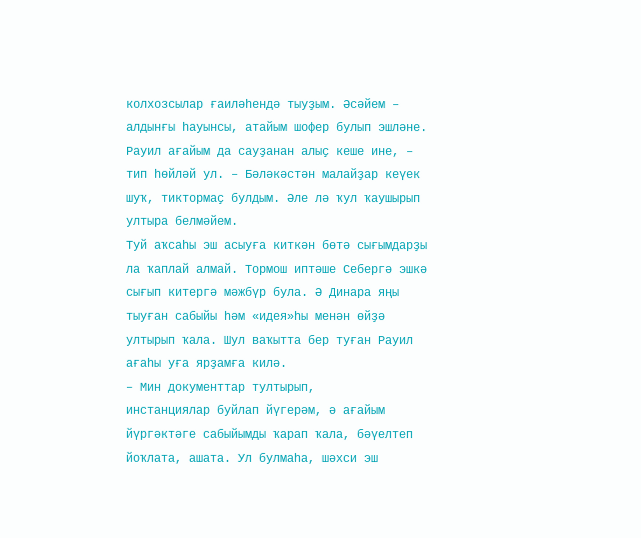колхозсылар ғаиләһендә тыуҙым. Әсәйем – алдынғы һауынсы, атайым шофер булып эшләне. Рауил ағайым да сауҙанан алыҫ кеше ине, – тип һөйләй ул. – Бәләкәстән малайҙар кеүек шуҡ, тиктормаҫ булдым. Әле лә ҡул ҡаушырып ултыра белмәйем.
Туй аҡсаһы эш асыуға киткән бөтә сығымдарҙы ла ҡаплай алмай. Тормош иптәше Себергә эшкә сығып китергә мәжбүр була. Ә Динара яңы тыуған сабыйы һәм «идея»һы менән өйҙә ултырып ҡала. Шул ваҡытта бер туған Рауил ағаһы уға ярҙамға килә.
– Мин документтар тултырып,
инстанциялар буйлап йүгерәм, ә ағайым йүргәктәге сабыйымды ҡарап ҡала, бәүелтеп йоҡлата, ашата. Ул булмаһа, шәхси эш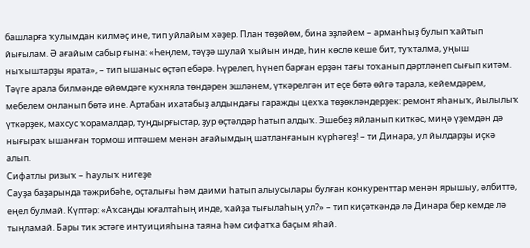башларға ҡулымдан килмәҫ ине, тип уйлайым хәҙер. План төҙөйөм, бина эҙләйем – арманһыҙ булып ҡайтып йығылам. Ә ағайым сабыр ғына: «Һеңлем, тәүҙә шулай ҡыйын инде, һин көслө кеше бит, туҡталма, уңыш ныҡыштарҙы ярата», – тип ышаныс өҫтәп ебәрә. Һүрелеп, һүнеп барған ерҙән тағы тоҡанып дәртләнеп сығып китәм. Тәүге арала билмәнде өйөмдәге кухняла төндәрен эшләнем, үткәрелгән ит еҫе бөтә өйгә тарала, кейемдәрем, мебелем онланып бөтә ине. Артабан ихатабыҙ алдындағы гаражды цехҡа төҙөкләндерҙек: ремонт яһаныҡ, йылылыҡ үткәрҙек, махсус ҡорамалдар, туңдырғыстар, ҙур өҫтәлдәр һатып алдыҡ. Эшебеҙ яйланып киткәс, миңә үҙемдән дә нығыраҡ ышанған тормош иптәшем менән ағайымдың шатланғанын күрһәгеҙ! – ти Динара, ул йылдарҙы иҫкә алып.
Сифатлы ризыҡ – һаулыҡ нигеҙе
Сауҙа баҙарында тәжрибәһе, оҫталығы һәм даими һатып алыусылары булған конкуренттар менән ярышыу, әлбиттә, еңел булмай. Күптәр: «Аҡсаңды юғалтаһың инде, ҡайҙа тығылаһың ул?» – тип киҫәткәндә лә Динара бер кемде лә тыңламай. Бары тик эстәге интуицияһына таяна һәм сифатҡа баҫым яһай.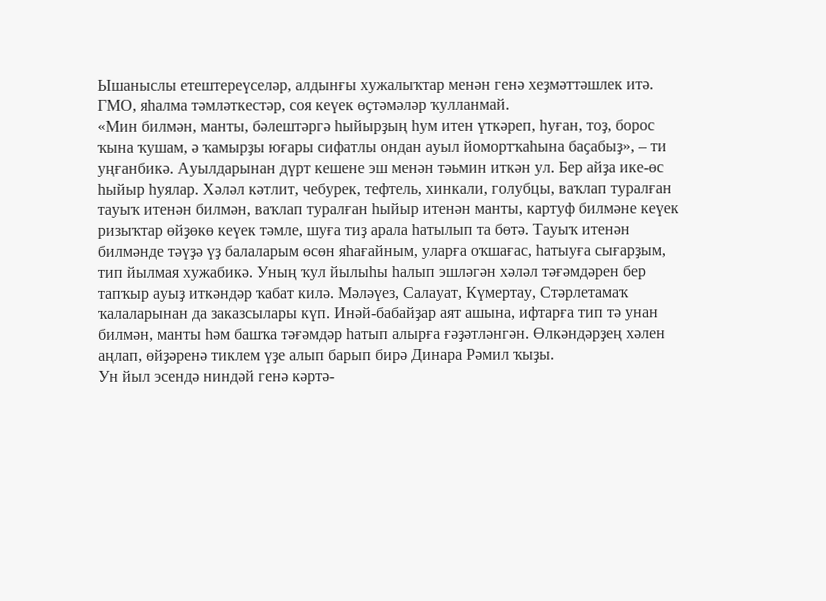Ышаныслы етештереүселәр, алдынғы хужалыҡтар менән генә хеҙмәттәшлек итә. ГМО, яһалма тәмләткестәр, соя кеүек өҫтәмәләр ҡулланмай.
«Мин билмән, манты, бәлештәргә һыйырҙың һум итен үткәреп, һуған, тоҙ, борос ҡына ҡушам, ә ҡамырҙы юғары сифатлы ондан ауыл йомортҡаһына баҫабыҙ», – ти уңғанбикә. Ауылдарынан дүрт кешене эш менән тәьмин иткән ул. Бер айҙа ике-өс һыйыр һуялар. Хәләл кәтлит, чебурек, тефтель, хинкали, голубцы, ваҡлап туралған тауыҡ итенән билмән, ваҡлап туралған һыйыр итенән манты, картуф билмәне кеүек ризыҡтар өйҙөкө кеүек тәмле, шуға тиҙ арала һатылып та бөтә. Тауыҡ итенән билмәнде тәүҙә үҙ балаларым өсөн яһағайным, уларға оҡшағас, һатыуға сығарҙым, тип йылмая хужабикә. Уның ҡул йылыһы һалып эшләгән хәләл тәғәмдәрен бер тапҡыр ауыҙ иткәндәр ҡабат килә. Мәләүез, Салауат, Күмертау, Стәрлетамаҡ ҡалаларынан да заказсылары күп. Инәй-бабайҙар аят ашына, ифтарға тип тә унан билмән, манты һәм башҡа тәғәмдәр һатып алырға ғәҙәтләнгән. Өлкәндәрҙең хәлен аңлап, өйҙәренә тиклем үҙе алып барып бирә Динара Рәмил ҡыҙы.
Ун йыл эсендә ниндәй генә кәртә-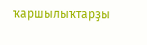ҡаршылыҡтарҙы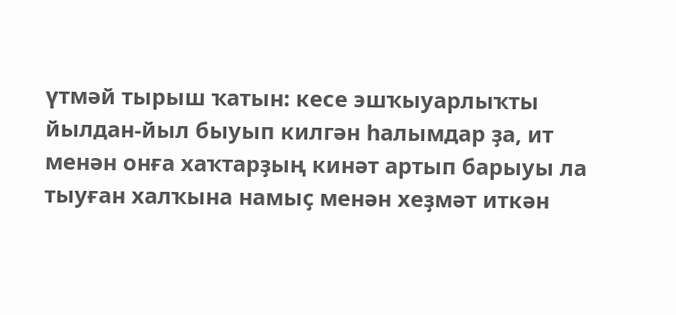үтмәй тырыш ҡатын: кесе эшҡыуарлыҡты йылдан-йыл быуып килгән һалымдар ҙа, ит менән онға хаҡтарҙың кинәт артып барыуы ла тыуған халҡына намыҫ менән хеҙмәт иткән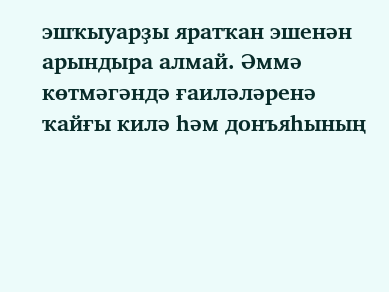эшҡыуарҙы яратҡан эшенән арындыра алмай. Әммә көтмәгәндә ғаиләләренә ҡайғы килә һәм донъяһының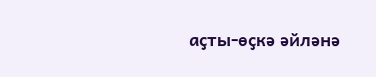аҫты-өҫкә әйләнә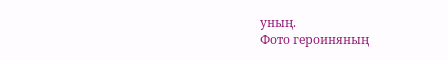уның.
Фото героиняның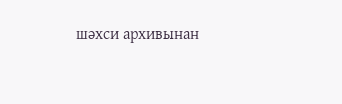шәхси архивынан